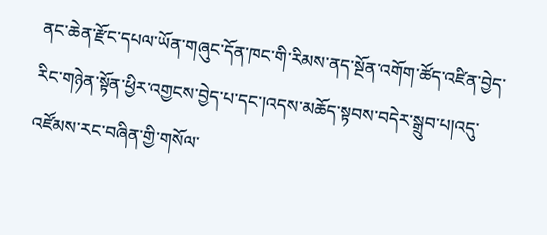ནང་ཆེན་རྫོང་དཔལ་ཡོན་གཞུང་དོན་ཁང་གི་རིམས་ནད་སྔོན་འགོག་ཚོད་འཛིན་བྱེད་རིང་གཉེན་སྟོན་ཕྱིར་འགྱངས་བྱེད་པ་དང་།འདས་མཆོད་སྟབས་བདེར་སྒྲུབ་པ།འདུ་འཛོམས་རང་བཞིན་གྱི་གསོལ་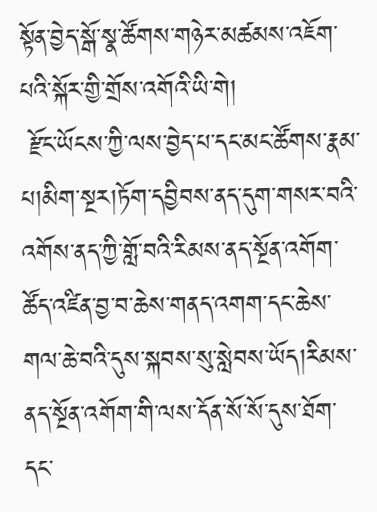སྟོན་བྱེད་སྒོ་སྣ་ཚོགས་གཉེར་མཚམས་འཇོག་པའི་སྐོར་གྱི་གྲོས་འགོའི་ཡི་གེ།
 རྫོང་ཡོངས་ཀྱི་ལས་བྱེད་པ་དང་མང་ཚོགས་རྣམ་པ།མིག་སྔར།ཏོག་དབྱིབས་ནད་དུག་གསར་བའི་འགོས་ནད་ཀྱི་གློ་བའི་རིམས་ནད་སྔོན་འགོག་ཚོད་འཛིན་བྱ་བ་ཆེས་གནད་འགག་དང་ཆེས་གལ་ཆེ་བའི་དུས་སྐབས་སུ་སླེབས་ཡོད།རིམས་ནད་སྔོན་འགོག་གི་ལས་དོན་སོ་སོ་དུས་ཐོག་དང་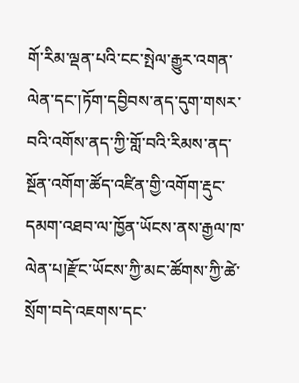གོ་རིམ་ལྡན་པའི་ངང་སྤེལ་རྒྱུར་འགན་ལེན་དང་།ཏོག་དབྱིབས་ནད་དུག་གསར་བའི་འགོས་ནད་ཀྱི་གློ་བའི་རིམས་ནད་སྔོན་འགོག་ཚོད་འཛིན་གྱི་འགོག་རྡུང་དམག་འཐབ་ལ་ཁྱོན་ཡོངས་ནས་རྒྱལ་ཁ་ལེན་པ།རྫོང་ཡོངས་ཀྱི་མང་ཚོགས་ཀྱི་ཚེ་སྲོག་བདེ་འཇགས་དང་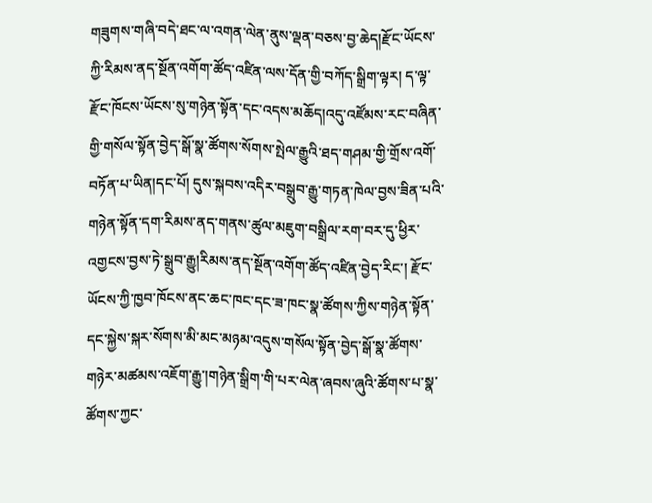གཟུགས་གཞི་བདེ་ཐང་ལ་འགན་ལེན་ནུས་ལྡན་བཅས་བྱ་ཆེད།རྫོང་ཡོངས་ཀྱི་རིམས་ནད་སྔོན་འགོག་ཚོད་འཛིན་ལས་དོན་གྱི་བཀོད་སྒྲིག་ལྟར། ད་ལྟ་རྫོང་ཁོངས་ཡོངས་སུ་གཉེན་སྟོན་དང་འདས་མཆོད།འདུ་འཛོམས་རང་བཞིན་གྱི་གསོལ་སྟོན་བྱེད་སྒོ་སྣ་ཚོགས་སོགས་སྤེལ་རྒྱུའི་ཐད་གཤམ་གྱི་གྲོས་འགོ་བཏོན་པ་ཡིན།དང་པོ། དུས་སྐབས་འདིར་བསྒྲུབ་རྒྱུ་གཏན་ཁེལ་བྱས་ཟིན་པའི་གཉེན་སྟོན་དག་རིམས་ནད་གནས་ཚུལ་མཇུག་བསྒྲིལ་རག་བར་དུ་ཕྱིར་འགྱངས་བྱས་ཏེ་སྒྲུབ་རྒྱུ།རིམས་ནད་སྔོན་འགོག་ཚོད་འཛིན་བྱེད་རིང་། རྫོང་ཡོངས་ཀྱི་ཁྱབ་ཁོངས་ནང་ཆང་ཁང་དང་ཟ་ཁང་སྣ་ཚོགས་ཀྱིས་གཉེན་སྟོན་དང་སྐྱེས་སྐར་སོགས་མི་མང་མཉམ་འདུས་གསོལ་སྟོན་བྱེད་སྒོ་སྣ་ཚོགས་གཉེར་མཚམས་འཇོག་རྒྱུ་།གཉེན་སྒྲིག་གི་པར་ལེན་ཞབས་ཞུའི་ཚོགས་པ་སྣ་ཚོགས་ཀྱང་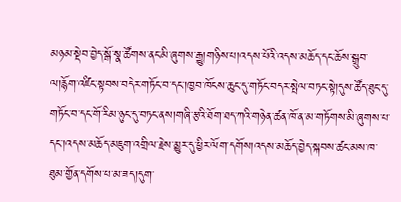མཉམ་སྡེབ་བྱེད་སྒོ་སྣ་ཚོགས་ནང་མི་ཞུགས་རྒྱུ།གཉིས་པ།འདས་པོའི་འདས་མཆོད་དང་ཆོས་སྒྲུབ་ལ།རྙོག་འཛིང་སྟབས་བདེར་གཏོང་བ་དང་།ཁྱབ་ཁོངས་ཆུང་དུ་གཏོང་བདར་སྤེལ་བཏང་སྟེ།དུས་ཚོད་ཐུང་དུ་གཏོང་བ་དང་གོ་རིམ་ཉུང་དུ་བཏང་ནས།གཞི་རྩའི་ཐོག་ཐད་ཀའི་གཉེན་ཚན་ཁོ་ན་མ་གཏོགས་མི་ཞུགས་པ་དང་།འདས་མཆོད་མཇུག་འགྲིལ་རྗེས་མྱུར་དུ་ཕྱིར་ལོག་དགོས།འདས་མཆོད་བྱེད་སྐབས་ཚང་མས་ཁ་ཐུམ་གྱོན་དགོས་པ་མ་ཟད།དུག་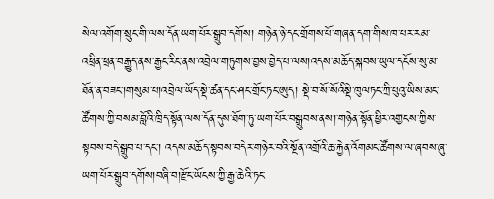སེལ་འགོག་སྲུང་གི་ལས་དོན་ཡག་པོར་སྒྲུབ་དགོས། གཉེན་ཉེ་དང་གྲོགས་པོ་གཞན་དག་གིས་ཁ་པར་རམ་འཕྲིན་ཕྲན་བརྒྱུད་ནས་རྒྱང་རིང་ནས་འབྲེལ་གཏུགས་བྱས་བྱེད་པ་ལས།འདས་མཆོད་སྐབས་ཡུལ་དངོས་སུ་མ་ཐོན་ན་བཟང་།གསུམ་པ།འབྲེལ་ཡོད་སྡེ་ཚན་དང་ཤང་གྲོང་ཏང་ཨུད། སྡེ་བ་སོ་སོའིསྡེ་ཁུལཏང་ཀྲི་པུའུ་ཡིས་མང་ཚོགས་ཀྱི་བསམ་བློའི་ཁྲིད་སྟོན་ལས་དོན་དུས་ཐོག་ཏུ་ཡག་པོར་བསྒྲུབས་ནས།་གཉེན་སྟོན་ཕྱིར་འགྱངས་ཀྱིས་སྟབས་བདེ་སྒྲུབ་པ་དང་། འདས་མཆོད་སྟབས་བདེར་གཉེར་བའི་སྔོན་འགྲོའི་ཆ་རྐྱེན་འོགམང་ཚོགས་ལ་ཞབས་ཞུ་ཡག་པོར་སྒྲུབ་དགོས།བཞི་བ།རྫོང་ཡོངས་ཀྱི་རྒྱ་ཆེའི་ཏང་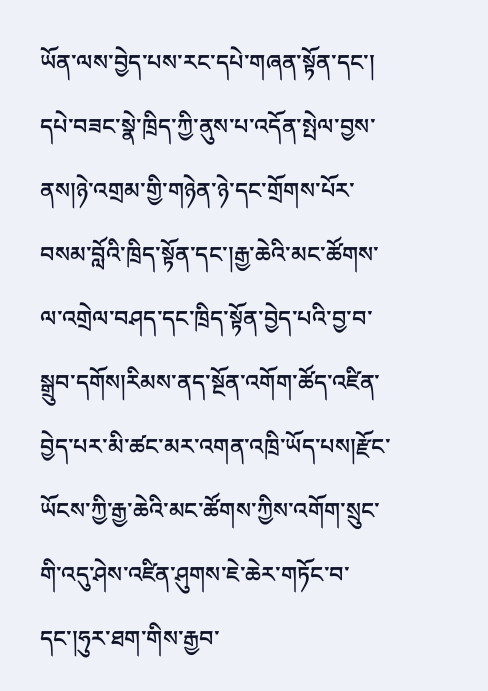ཡོན་ལས་བྱེད་པས་རང་དཔེ་གཞན་སྟོན་དང་། དཔེ་བཟང་སྣེ་ཁྲིད་ཀྱི་ནུས་པ་འདོན་སྤེལ་བྱས་ནས།ཉེ་འགྲམ་གྱི་གཉེན་ཉེ་དང་གྲོགས་པོར་བསམ་བློའི་ཁྲིད་སྟོན་དང་།རྒྱ་ཆེའི་མང་ཚོགས་ལ་འགྲེལ་བཤད་དང་ཁྲིད་སྟོན་བྱེད་པའི་བྱ་བ་སྒྲུབ་དགོས།རིམས་ནད་སྔོན་འགོག་ཚོད་འཛིན་བྱེད་པར་མི་ཚང་མར་འགན་འཁྲི་ཡོད་པས།རྫོང་ཡོངས་ཀྱི་རྒྱ་ཆེའི་མང་ཚོགས་ཀྱིས་འགོག་སྲུང་གི་འདུ་ཤེས་འཛིན་ཤུགས་ཇེ་ཆེར་གཏོང་བ་དང་།ཧུར་ཐག་གིས་རྒྱབ་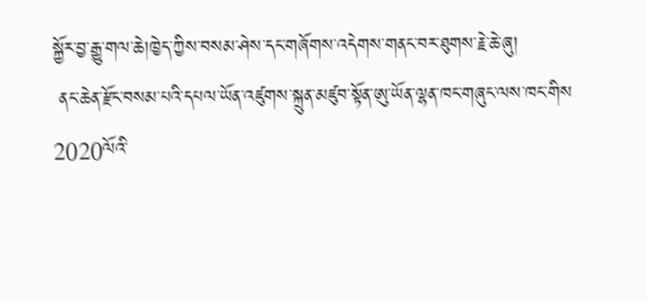སྐྱོར་བྱ་རྒྱུ་གལ་ཆེ།ཁྱེད་ཀྱིས་བསམ་ཤེས་དང་གཞོགས་འདེགས་གནང་བར་ཐུགས་རྗེ་ཆེ་ཞུ།
 ནང་ཆེན་རྫོང་བསམ་པའི་དཔལ་ཡོན་འཛུགས་སྐྲུན་མཛུབ་སྟོན་ཨུ་ཡོན་ལྷན་ཁང་གཞུང་ལས་ཁང་གིས
2020ལོའི་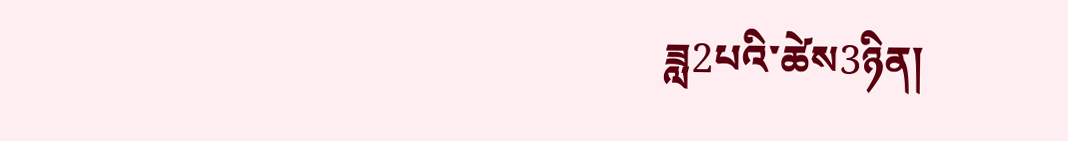ཟླ2པའི་ཚེས3ཉིན།